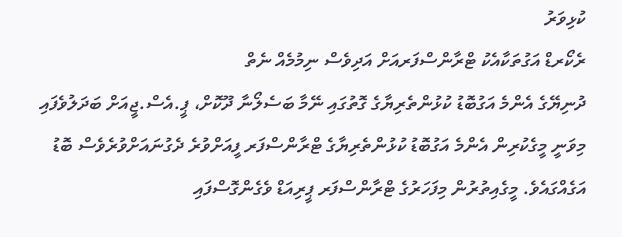ކުޅިވަރު
ރެކޯރޑް އަގުތަކާއެކު ޓްރާންސްފަރއަށް އަދިވެސް ނިމުމެއް ނެތް
ދުނިޔޭގެ އެންމެ އަގުބޮޑު ކުޅުންތެރިޔާގެ ގޮތުގައި ނޭމާ ބަސެލޯނާ ދޫކޮށް، ޕީ.އެސް.ޖީއަށް ބަދަލުވެފައި މިވަނީ މީގެކުރިން އެންމެ އަގުބޮޑު ކުޅުންތެރިޔާގެ ޓްރާންސްފަރ ފީއަށްވުރެ ދެގުނައަށްވުރެވެސް ބޮޑު އަގެއްގައެވެ. މީގެއިތުރުން މިފަހަރުގެ ޓްރާންސްފަރ ޕީރިއަޑް ވެގެންގޮސްފައި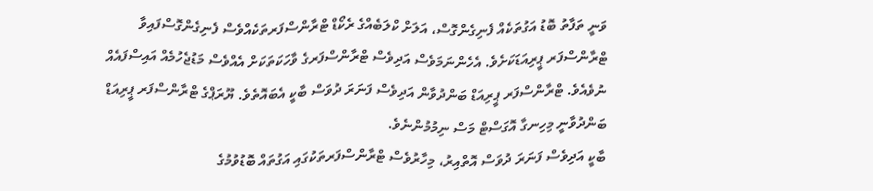ވަނީ ތަފާތު ބޮޑު އަގުތަކެއް ފެނިގެންގޮސް، އަލަށް ކްލަބެއްގެ ރެކޯޑް ޓްރާންސްފަރތަކެއްވެސް ފެނިގެންގޮސްފައިވާ ޓްރާންސްފަރ ޕީރިއަޑަކަށެވެ. އެހެންނަމަވެސް އަދިވެސް ޓްރާންސްފަރގެ ވާހަކަތަކަށް އެއްވެސް މަޑުޖެހުމެއް އައިސްފައެއް ނުވެއެވެ. ޓްރާންސްފަރ ޕީރިއަޑް ބަންދުވާން އަދިވެސް ފަނަރަ ދުވަސް ބާކީ އެބައޮތެވެ. ޔޫރަޕްގެ ޓްރާންސްފަރ ޕީރިއަޑް ބަންދުވާނީ މިހިނގާ އޮގަސްޓް މަސް ނިމުމުންނެވެ.
ބާކީ އަދިވެސް ފަނަރަ ދުވަސް އޮތްއިރު، މިހާރުވެސް ޓްރާންސްފަރތަކުގައި އަގުތައް ބޮޑުވުމުގެ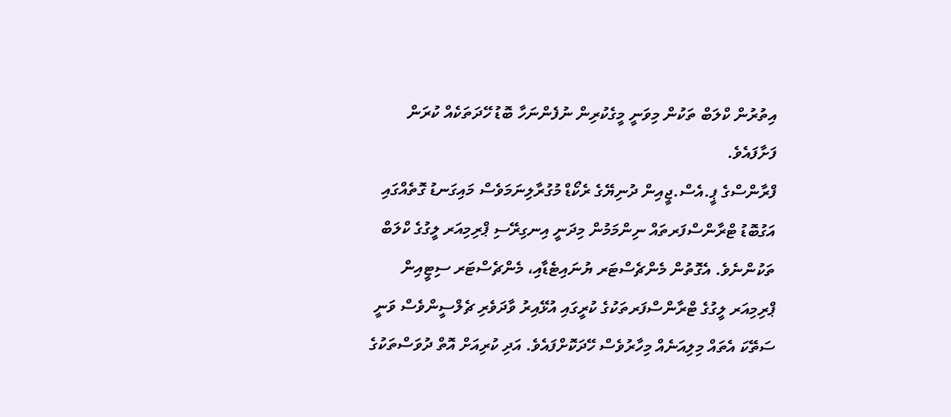އިތުރުން ކްލަބް ތަކުން މިވަނީ މީގެކުރިން ނުފެންނަހާ ބޮޑު ހޭދަތަކެއް ކުރަން ފަށާފައެވެ.
ފްރާންސްގެ ޕީ.އެސް.ޖީއިން ދުނިޔޭގެ ރެކޯޑް މުގުރާލިނަމަވެސް މައިގަނޑު ގޮތެއްގައި އަގުބޮޑު ޓްރާންސްފަރތައް ނިންމަމުން މިދަނީ އިނގިރޭސި ޕްރިމިއަރ ލީގުގެ ކްލަބް ތަކުންނެވެ. އެގޮތުން މެންޗެސްޓަރ ޔުނައިޓެޑާއި، މެންޗެސްޓަރ ސިޓީއިން ޕްރިމިއަރ ލީގުގެ ޓްރާންސްފަރތަކުގެ ކުރީގައި އުޅޭއިރު ވާދަވެރި ޗެލްސީންވެސް ވަނީ ސަތޭކަ އެތައް މިލިއަނެއް މިހާރުވެސް ހޭދަކޮށްފައެވެ. އަދި ކުރިއަށް އޮތް ދުވަސްތަކުގެ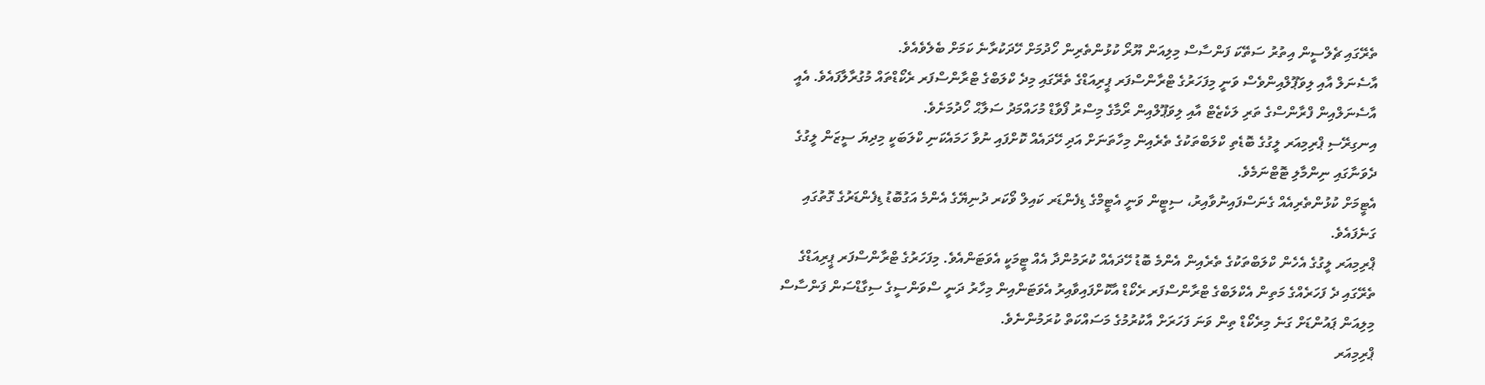ތެރޭގައި ޗެލްސީން އިތުރު ސަތޭކަ ފަންސާސް މިލިއަން ޔޫރޯ ކުޅުންތެރިން ހޯދުމަށް ހޭދަކުރާނެ ކަމަށް ބެލެވެއެވެ.
އާސެނަލް އާއި ލިވަޕޫލްއިންވެސް ވަނީ މިފަހަރުގެ ޓްރާންސްފަރ ޕީރިއަޑްގެ ތެރޭގައި މިދެ ކްލަބްގެ ޓްރާންސްފަރ ރެކޯޑްތައް މުގުރާލާފައެވެ. އެއީ އާސެނަލްއިން ފްރާންސްގެ ތަރި ލަކެޒެޓް އާއި ލިވަޕޫލްއިން ރޯމާގެ މިސްރު ފޯވާޑް މުހައްމަދު ސަލާޙް ހޯދުމަށެވެ.
އިނގިރޭސި ޕްރިމިއަރ ލީގުގެ ބޮޑެތި ކްލަބްތަކުގެ ތެރެއިން މިހާތަނަށް އަދި ހޭދައެއް ކޮށްފައި ނުވާ ހަމައެކަނި ކްލަބަކީ މިދިޔަ ސީޒަން ލީގުގެ ދެވަނާގައި ނިންމާލި ޓޮޓްނަމެވެ.
އެޓީމަށް ކުޅުންތެރިއެއް ގެނަސްފައިނުވާއިރު، ސިޓީން ވަނީ އެޓީމްގެ ޑިފެންޑަރ ކައިލް ވޯކަރ ދުނިޔޭގެ އެންމެ އަގުބޮޑު ޑިފެންޑަރުގެ ގޮތުގައި ގަނެފައެވެ.
ޕްރިމިއަރ ލީގުގެ އެހެން ކްލަބްތަކުގެ ތެރެއިން އެންމެ ބޮޑު ހޭދައެއް ކުރަމުންދާ އެއް ޓީމަކީ އެވަޓަންއެވެ. މިފަހަރުގެ ޓްރާންސްފަރ ޕީރިއަޑްގެ ތެރޭގައި ދެ ފަހަރެއްގެ މަތިން އެކްލަބްގެ ޓްރާންސްފަރ ރެކޯޑް އާކޮށްފައިވާއިރު އެވަޓަންއިން މިހާރު ދަނީ ސްވަންސީގެ ސިގާޑްސަން ފަންސާސް މިލިއަން ޕައުންޑަށް ގަނެ މިރެކޯޑް ތިން ވަނަ ފަހަރަށް އާކުރުމުގެ މަސައްކަތް ކުރަމުންނެވެ.
ޕްރިމިއަރ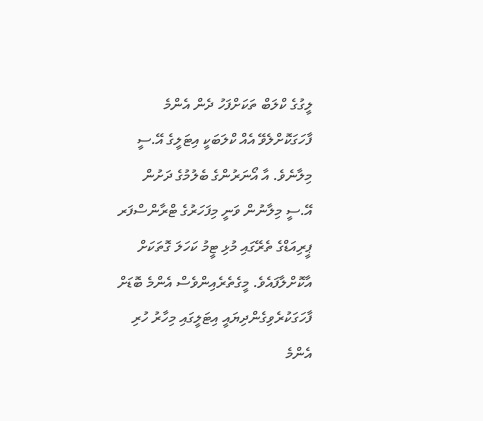ލީގުގެ ކްލަބް ތަކަށްފަހު ދެން އެންމެ ފާހަގަކޮށްލެވޭ އެއް ކްލަބަކީ އިޓަލީގެ އޭ.ސީ މިލާނެވެ. އާ އޯނަރުންގެ ބެލުމުގެ ދަށުން އޭ.ސީ މިލާނުން ވަނީ މިފަހަރުގެ ޓްރާންސްފަރ ޕީރިއަޑްގެ ތެރޭގައި މުޅި ޓީމު ކަހަލަ ގޮތަކަށް އާކޮށްލާފައެވެ. މީގެތެރެއިންވެސް އެންމެ ބޮޑަށް ފާހަގަކުރެވިގެންދިޔައީ އިޓަލީގައި މިހާރު ހުރި އެންމެ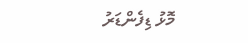މޮޅު ޑިފެންޑަރު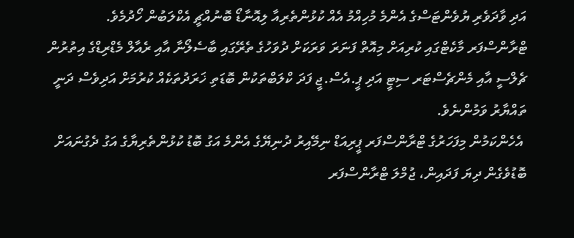އަދި ވާދަވެރި ޔުވެންޓަސްގެ އެންމެ މުހިއްމު އެއް ކުޅުންތެރިއާ ލިއޮނާޑޯ ބޮނުއްޗީ އެކްލަބުން ހޯދުމެވެ.
ޓްރާންސްފަރ މާކެޓްގައި ކުރިއަށް މިއޮތް ފަނަރަ ވަރަކަށް ދުވަހުގެ ތެރޭގައި ބާސެލޯނާ އާއި ރެއާލް މެޑްރިޑްގެ އިތުރުން ޗެލްސީ އާއި މެންޗެސްޓަރ ސިޓީ އަދި ޕީ.އެސް.ޖީ ފަދަ ކްލަބްތަކުން ބޮޑަތި ޚަރަދުތަކެއް ކުރުމަށް އަދިވެސް ދަނީ ތައްޔާރު ވަމުންނެވެ.
 އެހެންކަމުން މިފަހަރުގެ ޓްރާންސްފަރ ޕީރިއަޑް ނިމޭއިރު ދުނިޔޭގެ އެންމެ އަގު ބޮޑު ކުޅުންތެރިޔާގެ އަގު ދެގުނައަށް ބޮޑުވެގެން ދިޔަ ފަދައިން، ޖުމްލަ ޓްރާންސްފަރ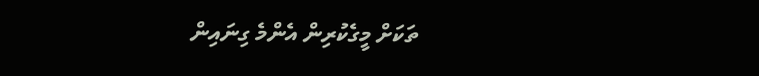ތަކަށް މީގެކުރިން އެންމެ ގިނައިން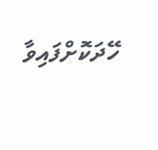ހޭދަކޮށްފައިވާ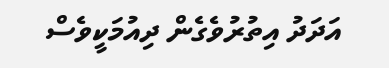އަދަދު އިތުރުވެގެން ދިއުމަކީވެސް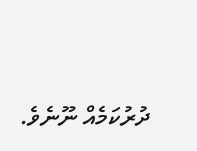ދުރުކަމެއް ނޫނެވެ.